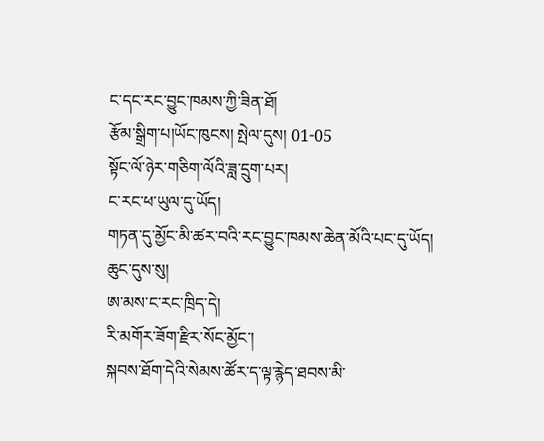ང་དང་རང་བྱུང་ཁམས་ཀྱི་ཟིན་ཐོ།
རྩོམ་སྒྲིག་པ།ཡོང་ཁུངས། སྤེལ་དུས། 01-05
སྟོང་ལོ་ཉེར་གཅིག་ལོའི་ཟླ་དྲུག་པར།
ང་རང་ཕ་ཡུལ་དུ་ཡོད།
གཏན་དུ་མྱོང་མི་ཚར་བའི་རང་བྱུང་ཁམས་ཆེན་མོའི་པང་དུ་ཡོད།
ཆུང་དུས་སུ།
ཨ་མས་ང་རང་ཁྲིད་དེ།
རི་མགོར་ཟོག་རྫིར་སོང་མྱོང་།
སྐབས་ཐོག་དེའི་སེམས་ཚོར་ད་ལྟ་རྙེད་ཐབས་མི་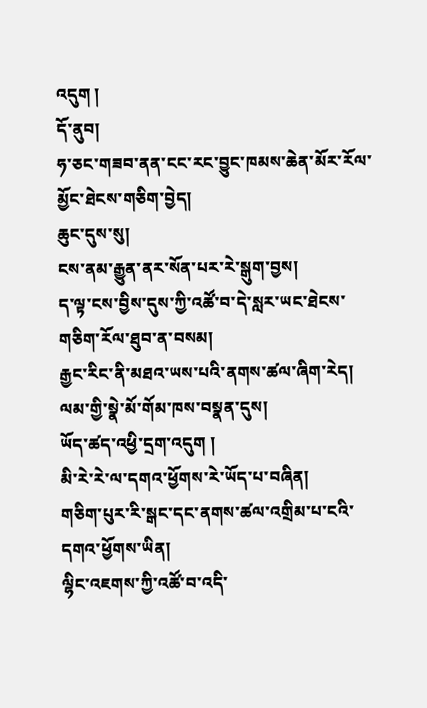འདུག །
དོ་ནུབ།
ཧ་ཅང་གཟབ་ནན་ངང་རང་བྱུང་ཁམས་ཆེན་མོར་རོལ་མྱོང་ཐེངས་གཅིག་བྱེད།
ཆུང་དུས་སུ།
ངས་ནམ་རྒྱུན་ནར་སོན་པར་རེ་སྒུག་བྱས།
ད་ལྟ་ངས་བྱིས་དུས་ཀྱི་འཚོ་བ་དེ་སླར་ཡང་ཐེངས་གཅིག་རོལ་ཐུབ་ན་བསམ།
རྒྱང་རིང་ནི་མཐའ་ཡས་པའི་ནགས་ཚལ་ཞིག་རེད།
ལམ་གྱི་སྣེ་མོ་གོམ་ཁས་བསྣན་དུས།
ཡོད་ཚད་འཕྱི་དྲག་འདུག །
མི་རེ་རེ་ལ་དགའ་ཕྱོགས་རེ་ཡོད་པ་བཞིན།
གཅིག་པུར་རི་སྒང་དང་ནགས་ཚལ་འགྲིམ་པ་ངའི་དགའ་ཕྱོགས་ཡིན།
ལྷིང་འཇགས་ཀྱི་འཚོ་བ་འདི་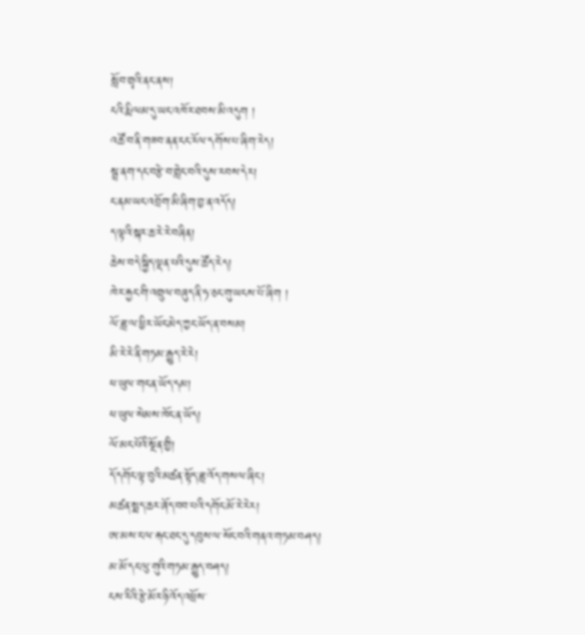སློབ་གྲྭའི་ནང་ནས།
ངའི་རྨི་ལམ་དུ་ཡང་འཁོར་ཐབས་མི་འདུག །
འཚོ་བ་ནི་གཟབ་ནན་ངང་རོལ་དགོས་པ་ཞིག་རེད།
སྦྲ་ནག་དང་བརྩེ་བ་གླེང་བའི་དུས་རབས་དེར།
ང་ནམ་ཡང་འབྲོག་མི་ཞིག་བྱ་ན་འདོད།
ད་ལྟའི་སྐར་ཆ་རེ་རེ་བཞིན།
ཆེས་བདེ་སྐྱིད་ལྡན་པའི་དུས་ཚོད་རེད།
ཁེར་རྐྱང་གི་འགྲུལ་བཞུད་ནི་ཧ་ཅང་གུ་ཡངས་པོ་ཞིག །
ལོ་ཟླ་ལ་ཕྱིར་ཡོང་མེད་ཀྱང་ཡོད་ན་བསམ།
མི་རེ་རེ་ནི་གཏམ་རྒྱུད་རེ་རེ།
ཕ་ཡུལ་གང་ན་ཡོད་དམ།
ཕ་ཡུལ་སེམས་ཁོང་ན་ཡོད།
ལོ་མང་པོའི་སྔོན་གྱི།
དོ་དགོང་ལྟ་བུའི་མཚན་སྟོད་ཟླ་འོད་གསལ་ཞིང་།
མཚན་སྨད་ཆར་ཞོད་བབ་པའི་དགོང་མོ་རེ་རེར།
ཨ་མས་ང་ལ་རྐང་ཐང་དུ་དབུས་ལ་སོང་བའི་གནའ་གཏམ་བཤད།
མ་མོ་དང་ལུ་གུའི་གཏམ་རྒྱུད་བཤད།
ངས་རིའི་རྩེ་མོར་ཉི་འོད་འཕྲོས་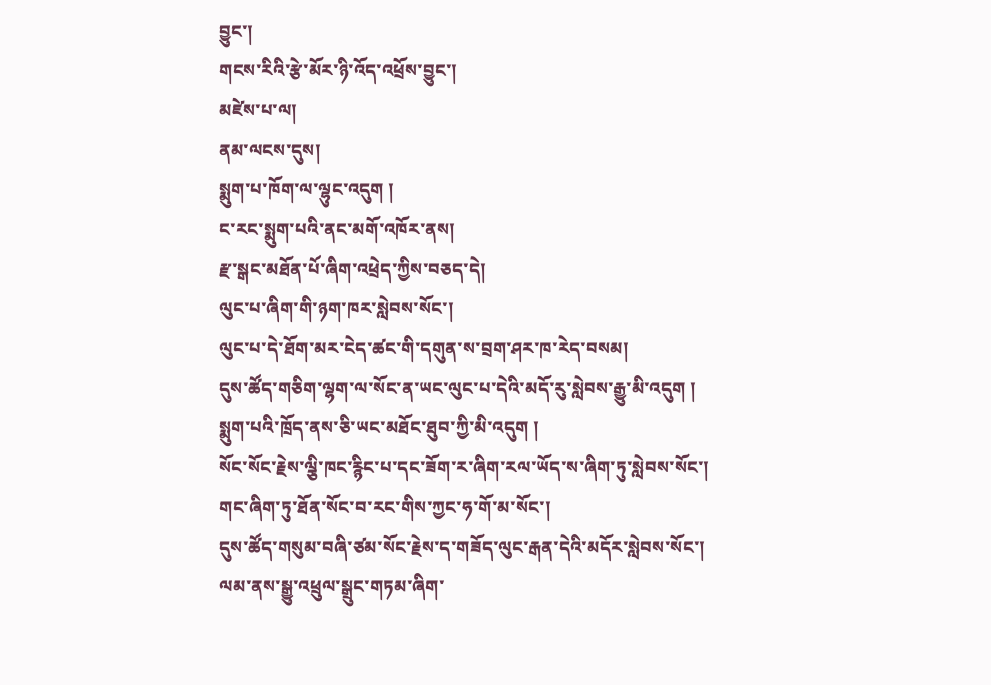བྱུང་།
གངས་རིའི་རྩེ་མོར་ཉི་འོད་འཕྲོས་བྱུང་།
མཛེས་པ་ལ།
ནམ་ལངས་དུས།
སྨུག་པ་ཁོག་ལ་ལྷུང་འདུག །
ང་རང་སྨུག་པའི་ནང་མགོ་འཁོར་ནས།
རྫ་སྒང་མཐོན་པོ་ཞིག་འཕྲེད་ཀྱིས་བཅད་དེ།
ལུང་པ་ཞིག་གི་ཉག་ཁར་སླེབས་སོང་།
ལུང་པ་དེ་ཐོག་མར་ངེད་ཚང་གི་དགུན་ས་བྲག་ཤར་ཁ་རེད་བསམ།
དུས་ཚོད་གཅིག་ལྷག་ལ་སོང་ན་ཡང་ལུང་པ་དེའི་མདོ་རུ་སླེབས་རྒྱུ་མི་འདུག །
སྨུག་པའི་ཁྲོད་ནས་ཅི་ཡང་མཐོང་ཐུབ་ཀྱི་མི་འདུག །
སོང་སོང་རྗེས་ལྕི་ཁང་རྙིང་པ་དང་ཟོག་ར་ཞིག་རལ་ཡོད་ས་ཞིག་ཏུ་སླེབས་སོང་།
གང་ཞིག་ཏུ་ཐོན་སོང་བ་རང་གིས་ཀྱང་ཧ་གོ་མ་སོང་།
དུས་ཚོད་གསུམ་བཞི་ཙམ་སོང་རྗེས་ད་གཟོད་ལུང་རྒན་དེའི་མདོར་སླེབས་སོང་།
ལམ་ནས་སྒྱུ་འཕྲུལ་སྒྲུང་གཏམ་ཞིག་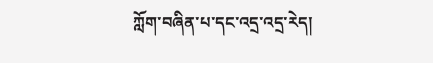ཀློག་བཞིན་པ་དང་འདྲ་འདྲ་རེད།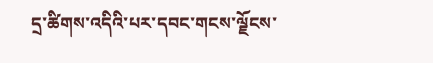དྲ་ཚིགས་འདིའི་པར་དབང་གངས་ལྗོངས་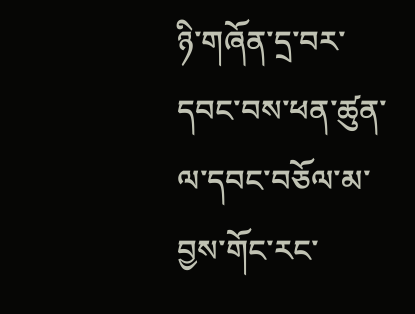ཉི་གཞོན་དྲ་བར་དབང་བས་ཕན་ཚུན་ལ་དབང་བཅོལ་མ་བྱས་གོང་རང་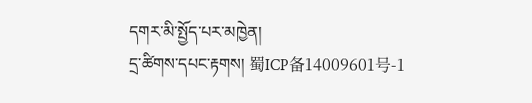དགར་མི་སྤྱོད་པར་མཁྱེན།
དྲ་ཚིགས་དཔང་རྟགས། 蜀ICP备14009601号-1